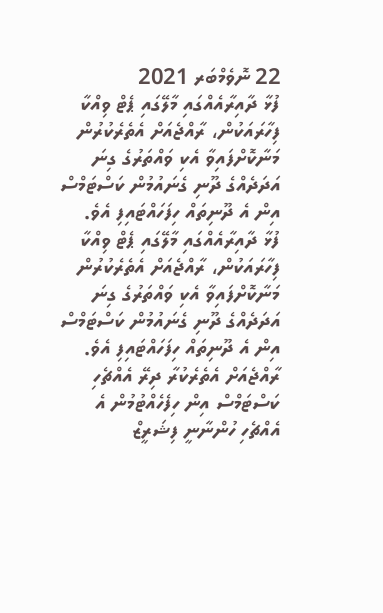22 ނޮވެމްބަރ 2021
ފުޅާ ދާއިރާއެއްގައި މާލޭގައި ޕެޓް ވިއްކާ ފިހާރައަކުން، ރާއްޖެއަށް އެތެރެކުރުން މަނާކޮށްފައިވާ އެކި ވައްތަރުގެ ގިނަ އަދަދެއްގެ ދޫނި ގެނައުމުން ކަސްޓަމްސް އިން އެ ދޫނިތައް ހިފަހައްޓައިފި އެވެ.
ފުޅާ ދާއިރާއެއްގައި މާލޭގައި ޕެޓް ވިއްކާ ފިހާރައަކުން، ރާއްޖެއަށް އެތެރެކުރުން މަނާކޮށްފައިވާ އެކި ވައްތަރުގެ ގިނަ އަދަދެއްގެ ދޫނި ގެނައުމުން ކަސްޓަމްސް އިން އެ ދޫނިތައް ހިފަހައްޓައިފި އެވެ.
ރާއްޖެއަށް އެތެރެކުރާ ދިރޭ އެއްޗެހި ކަސްޓަމްސް އިން ހިފެހެއްޓުމުން އެ އެއްޗެހި ހުންނާނީ ފިޝަރީޒް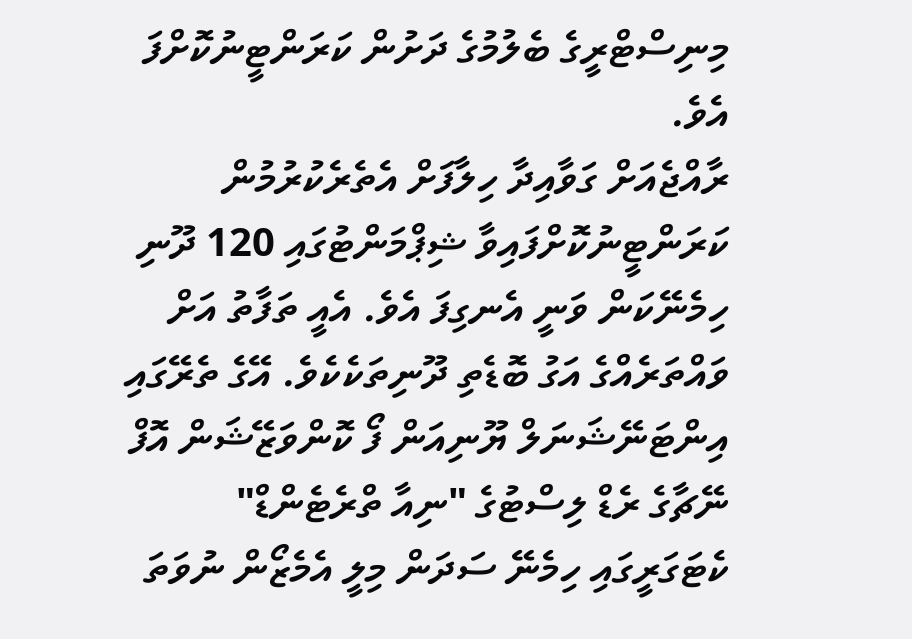މިނިސްޓްރީގެ ބެލުމުގެ ދަށުން ކަރަންޓީނުކޮށްފަ އެވެ.
ރާއްޖެއަށް ގަވާއިދާ ހިލާފަށް އެތެރެކުރުމުން ކަރަންޓީނުކޮށްފައިވާ ޝިޕްމަންޓުގައި 120 ދޫނި ހިމެނޭކަން ވަނީ އެނގިފަ އެވެ. އެއީ ތަފާތު އަށް ވައްތަރެއްގެ އަގު ބޮޑެތި ދޫނިތަކެކެވެ. އޭގެ ތެރޭގައި އިންޓަނޭޝަނަލް ޔޫނިއަން ފޯ ކޮންވަޒޭޝަން އޮފް ނޭޗާގެ ރެޑް ލިސްޓުގެ "ނިއާ ތްރެޓެންޑް" ކެޓަގަރީގައި ހިމެނޭ ސަދަން މިލީ އެމެޒޯން ނުވަތަ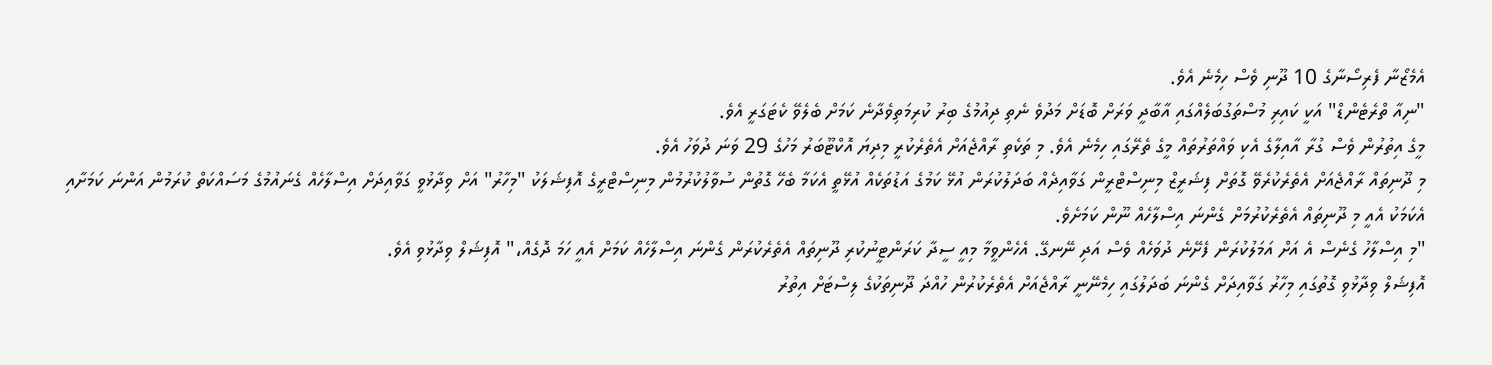އެމެޒޯނާ ފެރިސޯނާގެ 10 ދޫނި ވެސް ހިމެނެ އެވެ.
"ނިއާ ތްރެޓެންޑް" އަކީ ކައިރި މުސްތަގުބަލެއްގައި އާބާދީ ވަރަށް ބޮޑަށް މަދުވެ ނެތި ދިއުމުގެ ބިރު ކުރިމަތިވެދާނެ ކަމަށް ބެލެވޭ ކެޓަގަރީ އެވެ.
މީގެ އިތުރުން ވެސް ގުރާ އާއިލާގެ އެކި ވައްތަރުތައް މީގެ ތެރޭގައި ހިމެނެ އެވެ. މި ތަކެތި ރާއްޖެއަށް އެތެރެކުރީ މިދިޔަ އޮކްޓޫބަރު މަހުގެ 29 ވަނަ ދުވަހު އެވެ.
މި ދޫނިތައް ރާއްޖެއަށް އެތެރެކުރެވޭ ގޮތަށް ފިޝަރީޒް މިނިސްޓްރީން ގަވާއިދެއް ބަދަލުކުރަން އުޅޭ ކަމުގެ އަޑުތަކެއް އުޅޭތީ އެކަމާ ބެހޭ ގޮތުން ސުވާލުކުރުމުން މިނިސްޓްރީގެ އޮފިޝަލަކު "މިހާރު" އަށް ވިދާޅުވީ ގަވާއިދަށް އިސްލާހެއް ގެނައުމުގެ މަސައްކަތް ކުރަމުން އަންނަ ކަމަށާއި އެކަމަކު އެއީ މި ދޫނިތައް އެތެރެކުރުމަށް ގެންނަ އިސްލާހެއް ނޫން ކަމަށެވެ.
"މި އިސްލާހު ގެނެސް އެ އަށް އަމަލުކުރަން ފެށޭނެ ދުވަހެއް ވެސް އަދި ނޭނގޭ. އެހެންވީމާ މިއީ ސީދާ ކަރަންޓީނުކުރި ދޫނިތައް އެތެރެކުރަން ގެންނަ އިސްލާހެއް ކަމަށް އެއީ ހަމަ ދޮގެއް،" އޮފިޝަލް ވިދާޅުވި އެވެ.
އޮފިޝަލް ވިދާޅުވި ގޮތުގައި މިހާރު ގަވާއިދަށް ގެންނަ ބަދަލުގައި ހިމެނޭނީ ރާއްޖެއަށް އެތެރެކުރުން ހުއްދަ ދޫނިތަކުގެ ލިސްޓަށް އިތުރު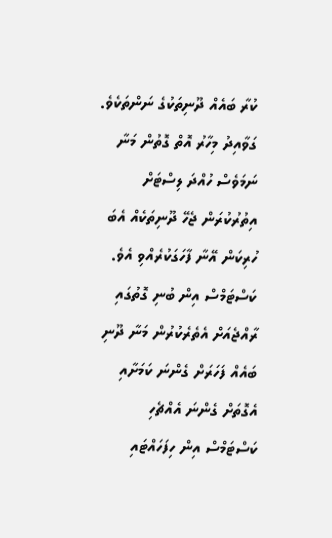ކުރާ ބައެއް ދޫނިތަކުގެ ނަންތަކެވެ. ގަވާއިދު މިހާރު އޮތް ގޮތުން މަނާ ނަމަވެސް ހުއްދަ ލިސްޓަށް އިތުރުކުރަން ޖެހޭ ދޫނިތަކެއް އެބަ ހުރިކަން އޭނާ ފާހަގަކުރެއްވި އެވެ.
ކަސްޓަމްސް އިން ބުނި ގޮތުގައި ރާއްޖެއަށް އެތެރެކުރުން މަނާ ދޫނި ބައެއް ފަހަރަށް ގެންނަ ކަމަށާއި އެގޮތަށް ގެންނަ އެއްޗެހި ކަސްޓަމްސް އިން ހިފަހައްޓައި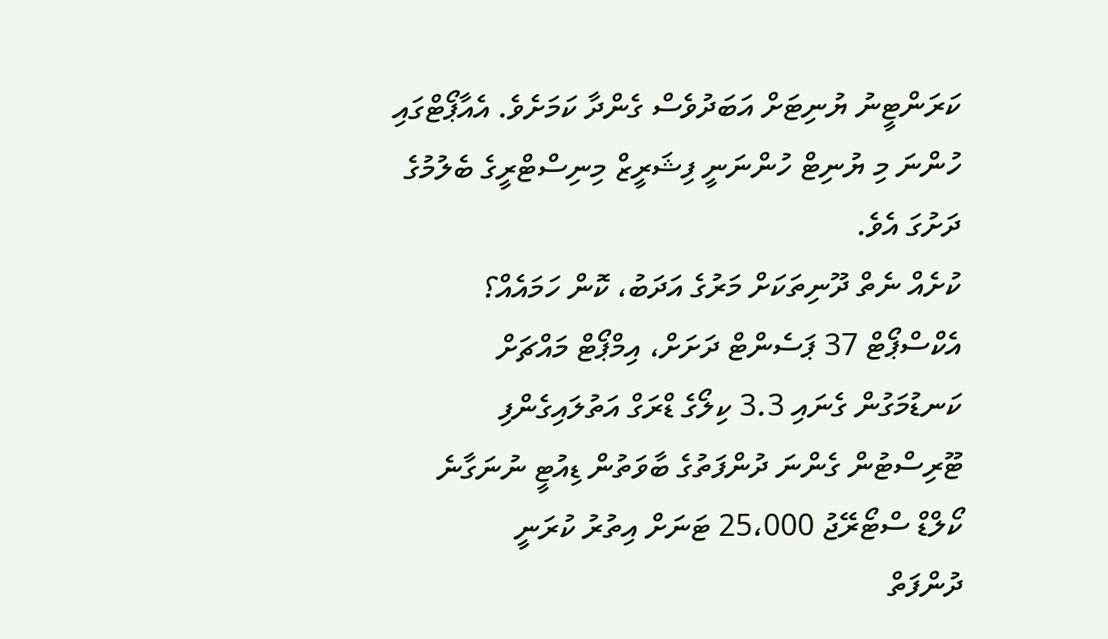ކަރަންޓީނު ޔުނިޓަށް އަބަދުވެސް ގެންދާ ކަމަށެވެ. އެއާޕޯޓްގައި ހުންނަ މި ޔުނިޓް ހުންނަނީ ފިޝަރީޒް މިނިސްޓްރީގެ ބެލުމުގެ ދަށުގަ އެވެ.
ކުށެއް ނެތް ދޫނިތަކަށް މަރުގެ އަދަބު، ކޮން ހަމައެއް؟
އެކްސްޕޯޓް 37 ޕަސެންޓް ދަށަށް، އިމްޕޯޓް މައްޗަށް
ކަނޑުމަގުން ގެނައި 3.3 ކިލޯގެ ޑްރަގް އަތުލައިގެންފި
ޓޫރިސްޓުން ގެންނަ ދުންފަތުގެ ބާވަތުން ޑިއުޓީ ނުނަގާނެ
ކޯލްޑް ސްޓޯރޭޖު 25،000 ޓަނަށް އިތުރު ކުރަނީ
ދުންފަތް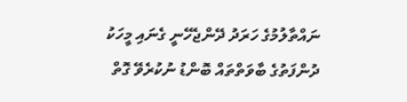ނައްތާލުމުގެ ހަރަދު ދޭންޖެހޭނީ ގެނައި މީހަކު
ދުންފަތުގެ ބާވަތްތައް ބޮންޑު ނުކުރެވޭ ގޮތް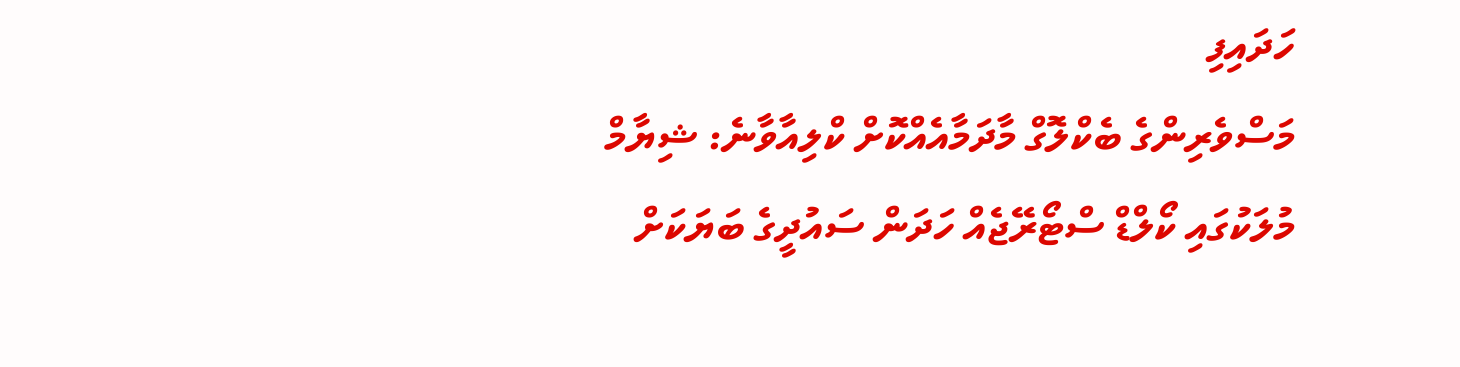ހަދައިފި
މަސްވެރިންގެ ބެކްލޮގް މާދަމާއެއްކޮށް ކްލިއާވާނެ: ޝިޔާމް
މުލަކުގައި ކޯލްޑް ސްޓޯރޭޖެއް ހަދަން ސައުދީގެ ބަޔަކަށް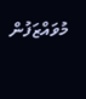މުވައްޒަފުން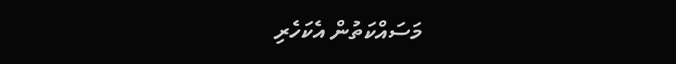މަސައްކަތުން އެކަހެރި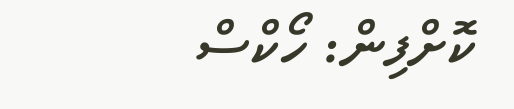ކޮށްފިން: ހޯކްސް